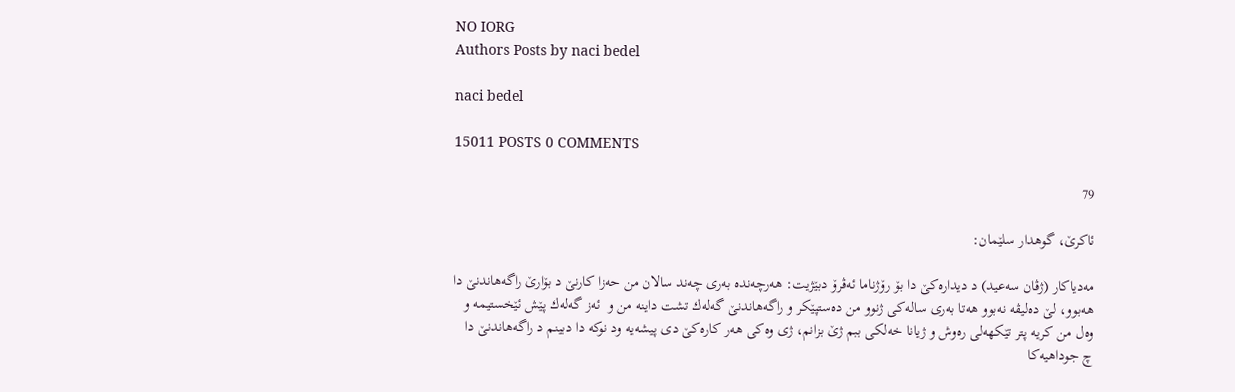NO IORG
Authors Posts by naci bedel

naci bedel

15011 POSTS 0 COMMENTS

79

ئاكرێ‌، گوهدار سلێمان:

مه‌دیاكار (ژڤان سه‌عید) د دیداره‌كێ‌ دا بۆ رۆژناما ئه‌ڤرۆ دبێژیت: هه‌رچه‌نده‌ به‌ری چه‌ند سالان من حه‌زا كارنێ‌ د بۆارێ‌ راگه‌هاندنێ‌ دا هه‌بوو، لێ‌ ده‌لیڤه‌ نه‌بوو هه‌تا به‌ری ساله‌كی ژنوو من ده‌ستپێكر و راگه‌هاندنێ‌ گه‌له‌ك تشت داینه‌ من و  ئه‌ز گه‌له‌ك پێش ئێخستیمه‌ و وه‌ل من كریه‌ پتر تێكهه‌لی ره‌وش و ژیانا خه‌لكی ببم ژێ‌ بزانم، ژی وه‌كی هه‌ر كاره‌كێ‌ دی پیشه‌یه‌ ود نوكه‌ دا دبینم د راگه‌هاندنێ‌ دا چ جوداهیه‌كا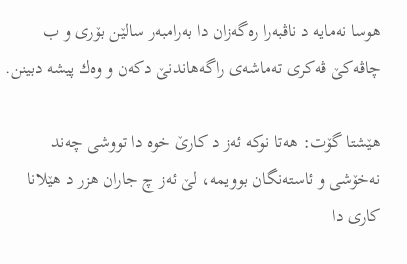هوسا نه‌مایه‌ د ناڤبه‌را ره‌گه‌زان دا به‌رامبه‌ر سالێن بۆری و ب چاڤه‌كێ‌ ڤه‌كری ته‌ماشه‌ی راگه‌هاندنێ‌ دكه‌ن و وه‌ك پیشه‌ دبینن.

هێشتا گۆت: هه‌تا نوكه‌ ئه‌ز د كارێ‌ خوه‌ دا تووشی چه‌ند نه‌خۆشی و ئاسته‌نگان بوویمه‌، لێ‌ ئه‌ز چ جاران هزر د هێلانا كاری دا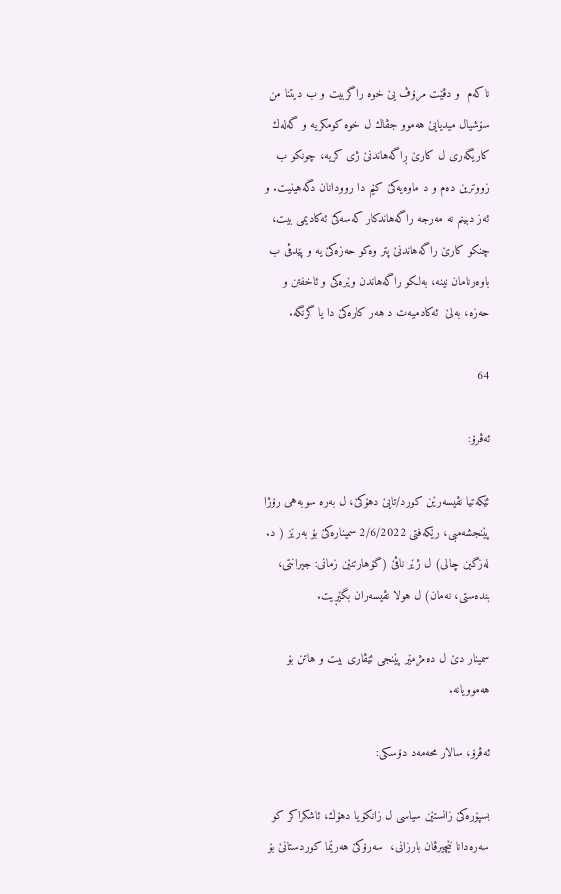ناكه‌م  و دڤێت مرۆڤ یێ‌ خوه‌ راگربیت و ب دیتنا من سۆشیال میدیایێ‌ هه‌موو جڤاك ل خوه‌ كومكریه‌ و گه‌له‌ك كاریگه‌ری ل كارێ‌ ڕاگه‌هاندنێ‌ ژی كریه‌، چونكو ب زووترین ده‌م و د ماوه‌یه‌كێ‌ كێم دا روودانان دگه‌هینیت. و ئه‌ز دبینم نه‌ مه‌رجه‌ راگه‌هاندكار كه‌سه‌كێ‌ ئه‌كادیمی بیت، چنكو كارێ‌ راگه‌هاندنێ‌ پتر وه‌كو حه‌زه‌كێ‌ یه‌ و پێدڤی ب باوه‌رنامان نینه‌، به‌لكو راگه‌هاندن وێره‌كی و ئاخفتن و حه‌زه‌، به‌لێ‌  ئه‌كادمیه‌ت د هه‌ر كاره‌كێ‌ دا یا گرنگه‌.

64

ئه‌ڤرۆ:

ئێكه‌تیا نڤیسه‌رێن كورد/تایێ‌ دهۆكێ‌، ل به‌ره‌ سوبه‌هی رۆژا پێنجشه‌مبی، رێكه‌فتی 2/6/2022 سمیناره‌كێ‌ بۆ به‌رێز ( د. له‌زگین چالی) ل ژێر ناڤێ‌ (گۆهارتنێن زمانی: جیرانتی، بنده‌ستی، نه‌مان) ل هولا نڤیسه‌ران بگێڕیت.

سمینار دێ‌ ل ده‌مژمێر پێنجی ئێڤاری بیت و هاتن بۆ هه‌موویانه‌.

ئه‌ڤرۆ، سالار محه‌مه‌د دۆسكی:

بسپۆره‌كێ زانستێن سیاسی ل زانكۆیا دهۆك، ئاشكراكر كو سه‌ره‌دانا نێچیرڤان بارزانی،  سه‌رۆكێ‌ هه‌رێما كوردستانێ‌ بۆ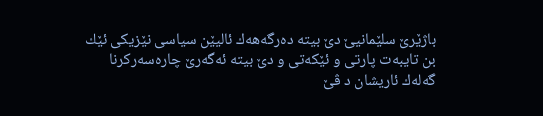باژێرێ‌ سلێمانیێ‌ دێ‌ بیته‌ ده‌رگه‌هه‌ك ئالیێن سیاسی نێزیكی ئێك بن تایبه‌ت پارتی و ئێكه‌تی و دێ‌ بیته‌ ئه‌گه‌رێ چاره‌سه‌ركرنا گه‌له‌ك ئاریشان د ڤێ‌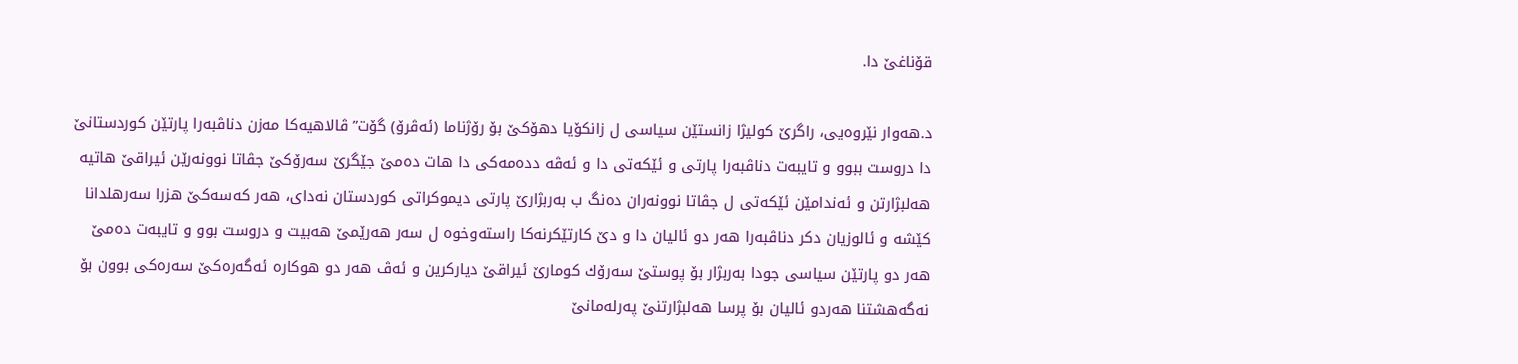قۆناغێ دا.

د.هه‌وار نێروه‌یی، راگرێ‌ كولیژا زانستێن سیاسی ل زانكۆیا دهۆكێ‌ بۆ رۆژناما (ئه‌ڤرۆ) گۆت”ڤالاهیه‌كا مه‌زن دناڤبه‌را پارتێن كوردستانێ دا دروست ببوو و تایبه‌ت دناڤبه‌را پارتی و ئێكه‌تی دا و ئه‌ڤه‌ دده‌مه‌كی دا هات ده‌مێ‌ جێگرێ‌ سه‌رۆكێ‌ جڤاتا نوونه‌رێن ئیراقێ‌ هاتیه‌ هه‌لبژارتن و ئه‌ندامێن ئێكه‌تی ل جڤاتا نوونه‌ران ده‌نگ ب به‌ربژارێ پارتی دیموكراتی كوردستان نه‌دای، هه‌ر كه‌سه‌كێ‌ هزرا سه‌رهلدانا كێشه‌ و ئالوزیان دكر دناڤبه‌را هه‌ر دو ئالیان دا و دێ‌ كارتێكرنه‌كا راسته‌وخوه‌ ل سه‌ر هه‌رێمێ‌ هه‌بیت و دروست بوو و تایبه‌ت ده‌مێ‌ هه‌ر دو پارتێن سیاسی جودا به‌ربژار بۆ پوستێ‌ سه‌رۆك كومارێ‌ ئیراقێ‌ دیاركرین و ئه‌ڤ هه‌ر دو هوكاره‌ ئه‌گه‌ره‌كێ‌ سه‌ره‌كی بوون بۆ نه‌گه‌هشتنا هه‌ردو ئالیان بۆ پرسا هه‌لبژارتنێ‌ په‌رله‌مانێ‌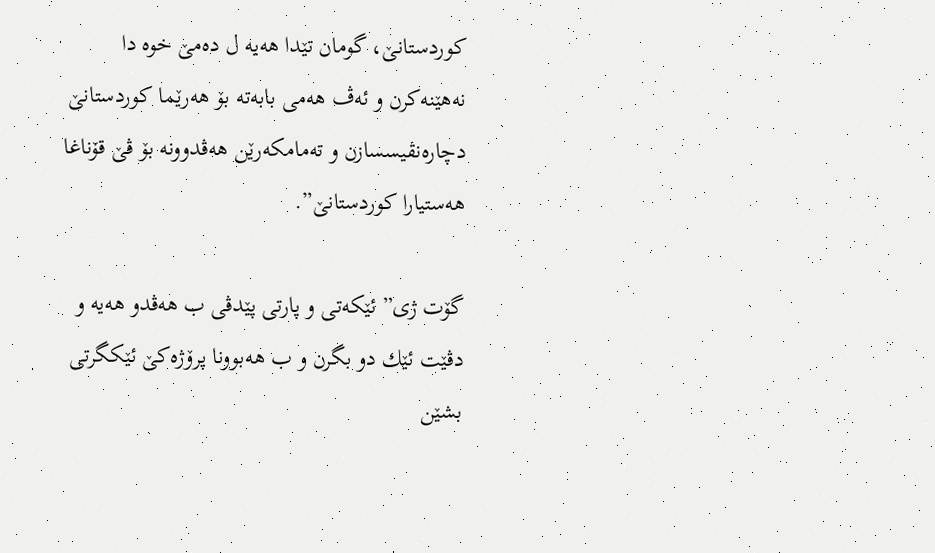كوردستانێ‌، گومان تێدا هه‌یه‌ ل ده‌مێ‌ خوه‌ دا نه‌هێنه‌كرن و ئه‌ڤ هه‌می بابه‌ته‌ بۆ هه‌رێما كوردستانێ‌ دچاره‌نڤیسسازن و ته‌مامكه‌رێن هه‌ڤدوونه‌ بۆ ڤێ‌ قۆناغا هه‌ستیارا كوردستانێ‌”.

گۆت ژی” ئێكه‌تی و پارتی پێدڤی ب هه‌ڤدو هه‌یه‌ و دڤێت ئێك دو بگرن و ب هه‌بوونا پرۆژه‌كێ‌ ئێكگرتی بشێن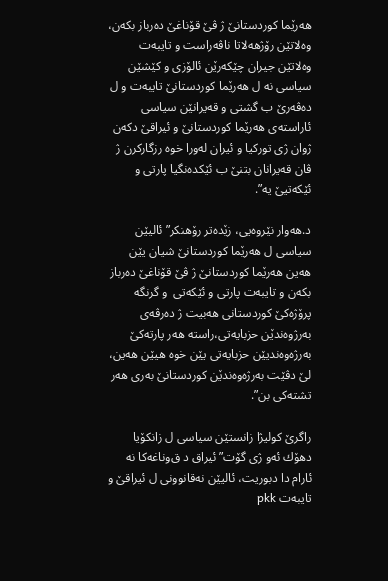هه‌رێما كوردستانێ‌ ژ ڤێ‌ قۆناغێ ده‌رباز بكه‌ن، وه‌لاتێن رۆژهه‌لاتا ناڤه‌راست و تایبه‌ت وه‌لاتێن جیران چێكه‌رێن ئالۆزی و كێشێن سیاسی نه‌ ل هه‌رێما كوردستانێ‌ تایبه‌ت و ل ده‌ڤه‌رێ‌ ب گشتی و قه‌یرانێن سیاسی ئاراسته‌ی هه‌رێما كوردستانێ‌ و ئیراقێ‌ دكه‌ن ژوان ژی توركیا و ئیران له‌ورا خوه‌ رزگاركرن ژ ڤان قه‌یرانان بتنێ‌ ب ئێكده‌نگیا پارتی و ئێكه‌تیێ‌ یه‌”.

د.هه‌وار نێروه‌یی، زێده‌تر رۆهنكر” ئالیێن سیاسی ل هه‌رێما كوردستانێ‌ شیان یێن هه‌ین هه‌رێما كوردستانێ‌ ژ ڤێ‌ قۆناغێ‌ ده‌رباز بكه‌ن و تایبه‌ت پارتی و ئێكه‌تی  و گرنگه‌ پرۆژه‌كێ‌ كوردستانی هه‌بیت ژ ده‌رڤه‌ی به‌رژوه‌ندێن حزبایه‌تی،راسته‌ هه‌ر پارته‌كێ‌ به‌رژه‌وه‌ندیێن حزبایه‌تی یێن خوه‌ هیێن هه‌ین، لێ‌ دڤێت به‌رژه‌وه‌ندێن كوردستانێ‌ به‌ری هه‌ر تشته‌كی بن”.

راگرێ‌ كولیژا زانستێن سیاسی ل زانكۆیا دهۆك ئه‌و ژی گۆت” ئیراق د ق‌وناغه‌كا نه‌ ئارام دا دبوریت، ئالیێن نه‌قانوونی ل ئیراقێ‌ و تایبه‌ت pkk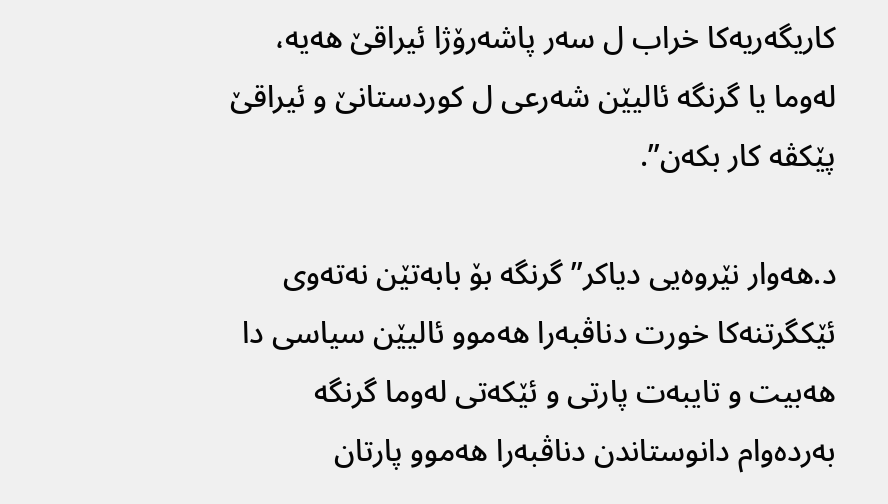كاریگه‌ریه‌كا خراب ل سه‌ر پاشه‌رۆژا ئیراقێ‌ هه‌یه‌، له‌وما یا گرنگه‌ ئالیێن شه‌رعی ل كوردستانێ‌ و ئیراقێ‌ پێكڤه‌ كار بكه‌ن”.

د.هه‌وار نێروه‌یی دیاكر” گرنگه‌ بۆ بابه‌تێن نه‌ته‌وی ئێكگرتنه‌كا خورت دناڤبه‌را هه‌موو ئالیێن سیاسی دا هه‌بیت و تایبه‌ت پارتی و ئێكه‌تی له‌وما گرنگه‌ به‌رده‌وام دانوستاندن دناڤبه‌را هه‌موو پارتان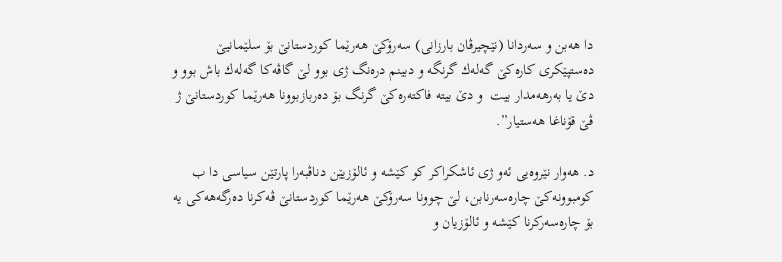دا هه‌بن و سه‌ردانا (نێچیرڤان بارزانی) سه‌رۆكێ‌ هه‌رێما كوردستانێ‌ بۆ سلێمانیێ‌ ده‌ستپێكری كاره‌كێ‌ گه‌له‌ك گرنگه‌ و دبینم دره‌نگ ژی بوو لێ‌ گاڤه‌كا گه‌له‌ك باش بوو و دێ‌ یا به‌رهه‌مدار بیت  و دێ‌ بیته‌ فاكته‌ره‌كێ‌ گرنگ بۆ ده‌ربازبوونا هه‌رێما كوردستانێ‌ ژ ڤێ‌ قۆناغا هه‌ستیار”.

د. هه‌وار نێروه‌یی ئه‌و ژی ئاشكراكر كو كێشه‌ و ئالۆزیێن دناڤبه‌را پارتێن سیاسی دا ب كومبوونه‌كێ‌ چاره‌سه‌رنابن، لێ‌ چوونا سه‌رۆكێ‌ هه‌رێما كوردستانێ‌ ڤه‌كرنا ده‌رگه‌هه‌كی یه‌ بۆ چاره‌سه‌ركرنا كێشه‌ و ئالۆزیان و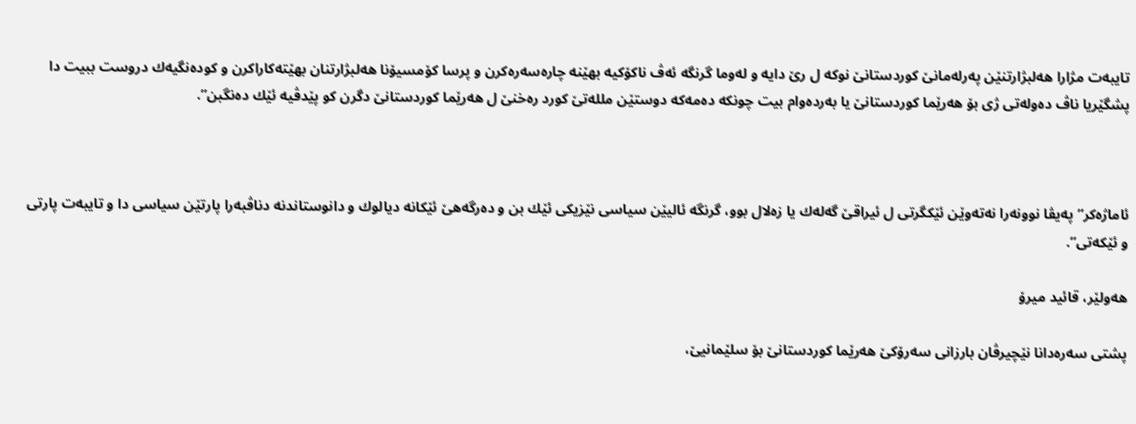تایبه‌ت مژارا هه‌لبژارتنێن په‌رله‌مانێ‌ كوردستانێ‌ نوكه‌ ل رێ‌ دایه‌ و له‌وما گرنگه‌ ئه‌ڤ ناكۆكیه‌ بهێنه‌ چاره‌سه‌ره‌كرن و پرسا كۆمسیۆنا هه‌لبژارتنان بهێته‌كاراكرن و كوده‌نگیه‌ك دروست ببیت دا پشگێریا ناڤ ده‌وله‌تی ژی بۆ هه‌رێما كوردستانێ‌ یا به‌رده‌وام بیت چونكه‌ ده‌مه‌كه‌ دوستێن ملله‌تێ‌ كورد ره‌خنێ‌ ل هه‌رێما كوردستانێ‌ دگرن كو پێدڤیه‌ ئێك ده‌نگبن”.



ئاماژه‌كر” په‌یڤا نوونه‌را نه‌ته‌وێن ئێكگرتی ل ئیراقێ‌ گه‌له‌ك یا زه‌لال بوو، گرنگه‌ ئالیێن سیاسی نێزیكی ئێك بن و ده‌رگه‌هێ ئێكانه‌ دیالوك و دانوستاندنه‌ دناڤبه‌را پارتێن سیاسی دا و تایبه‌ت پارتی و ئێكه‌تی”.

هه‌ولێر، قائید میرۆ

پشتی سه‌ره‌دانا نێچیرڤان بارزانی سه‌رۆكێ هه‌رێما كوردستانێ بۆ سلێمانیێ،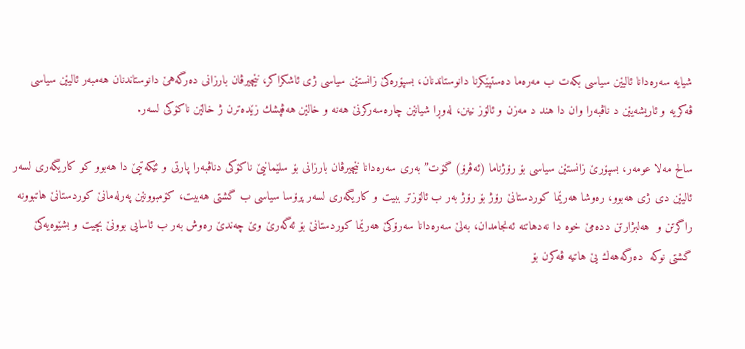شیایه‌ سه‌ره‌دانا ئالیێن سیاسی بكه‌ت ب مه‌ره‌ما ده‌ستپێكرنا دانوستاندنان، بسپۆره‌كێ زانستێن سیاسی ژی ئاشكراكر، نێچیرڤان بارزانی ده‌رگه‌هێ دانوستاندنان هه‌مبه‌ر ئالیێن سیاسی  ڤه‌كریه‌ و ئاریشه‌یێن د ناڤبه‌را وان دا هند د مه‌زن و ئالۆز نینن، له‌وڕا شیانێن چاره‌سه‌ركرنێ هه‌نه‌ و خالێن هه‌ڤپشك زێده‌ترن ژ خالێن ناكۆكی لسه‌ر.

سالح مه‌لا عومه‌ر، بسپۆرێ زانستێن سیاسی بۆ رۆژناما (ئه‌ڤرۆ) گۆت” به‌ری سه‌ره‌دانا نێچیرڤان بارزانی بۆ سلێمانیێ ناكۆكی دناڤبه‌را پارتی و ئێكه‌تیێ دا هه‌بوو كو كاریگه‌ری لسه‌ر ئالیێن دی ژی هه‌بوو، ره‌وشا هه‌رێما كوردستانێ رۆژ بۆ رۆژ به‌ر ب ئالۆزتر ببیت و كاریگه‌ری لسه‌ر پرۆسا سیاسی ب گشتی هه‌بیت، كۆمبوونێن په‌رله‌مانێ كوردستانێ هاتبوونه‌ راگرتن و  هه‌لبژارتن دده‌مێ خوه‌ دا نه‌دهاتنه‌ ئه‌نجامدان، به‌لێ سه‌ره‌دانا سه‌رۆكێ هه‌رێما كوردستانێ بۆ ئه‌گه‌رێ وێ چه‌ندێ ره‌وش به‌ر ب ئاسایی بوونێ بچیت و بشێوه‌یه‌كێ گشتی نوكه‌  ده‌رگه‌هه‌ك یێ هاتیه‌ ڤه‌كرن بۆ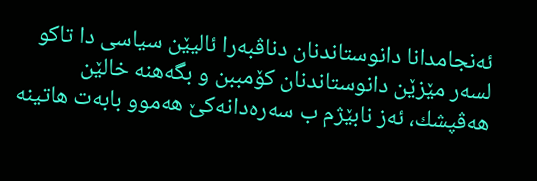ئه‌نجامدانا دانوستاندنان دناڤبه‌را ئالیێن سیاسی دا تاكو لسه‌ر مێزێن دانوستاندنان كۆمببن و بگه‌هنه‌ خالێن هه‌ڤپشك، ئه‌ز نابێژم ب سه‌ره‌دانه‌كێ هه‌موو بابه‌ت هاتینه‌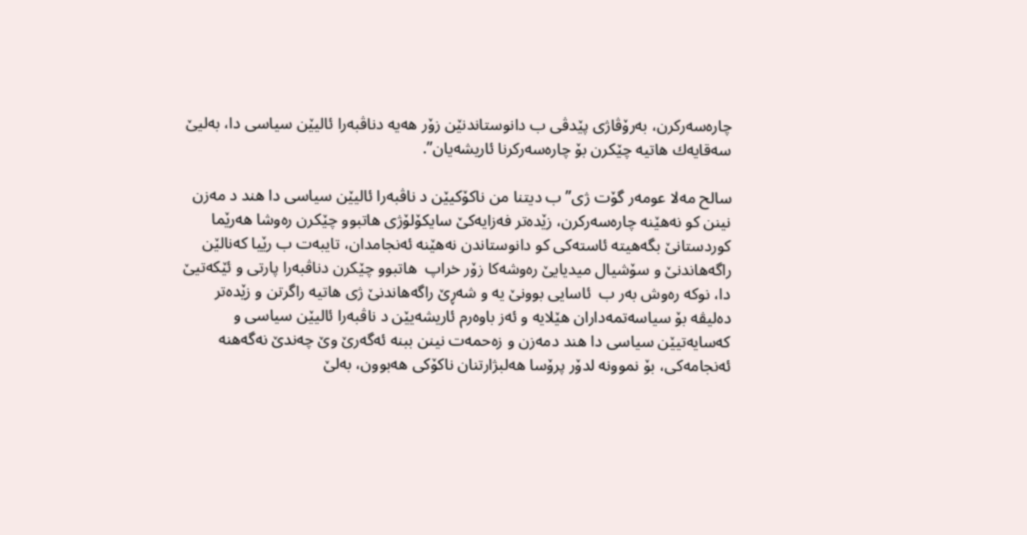چاره‌سه‌ركرن، به‌رۆڤاژی پێدڤی ب دانوستاندنێن زۆر هه‌یه‌ دناڤبه‌را ئالیێن سیاسی دا، به‌لیێ سه‌قایه‌ك هاتیه‌ چێكرن بۆ چاره‌سه‌ركرنا ئاریشه‌یان”.

سالح مه‌لا عومه‌ر گۆت ژی” ب دیتنا من ناكۆكیێن د ناڤبه‌را ئالیێن سیاسی دا هند د مه‌زن نینن كو نه‌هێنه‌ چاره‌سه‌ركرن، زێده‌تر فه‌زایه‌كێ سایكۆلۆژی هاتبوو چێكرن ره‌وشا هه‌رێما كوردستانێ بگه‌هیته‌ ئاسته‌كی كو دانوستاندن نه‌هێنه‌ ئه‌نجامدان، تایبه‌ت ب رێیا كه‌نالێن راگه‌هاندنێ و سۆشیال میدیایێ ره‌وشه‌كا زۆر خراپ  هاتبوو چێكرن دناڤبه‌را پارتی و ئێكه‌تیێ دا، نوكه‌ ره‌وش به‌ر ب  ئاسایی بوونێ یه‌ و شه‌ڕێ راگه‌هاندنێ ژی هاتیه‌ راگرتن و زێده‌تر ده‌لیڤه‌ بۆ سیاسه‌تمه‌داران هێلایه‌ و ئه‌ز باوه‌رم ئاریشه‌یێن د ناڤبه‌را ئالیێن سیاسی و كه‌سایه‌تیێن سیاسی دا هند دمه‌زن و زه‌حمه‌ت نینن ببنه‌ ئه‌گه‌رێ وێ چه‌ندێ نه‌گه‌هنه‌ ئه‌نجامه‌كی، بۆ نموونه‌ لدۆر پرۆسا هه‌لبژارتنان ناكۆكی هه‌بوون، به‌لێ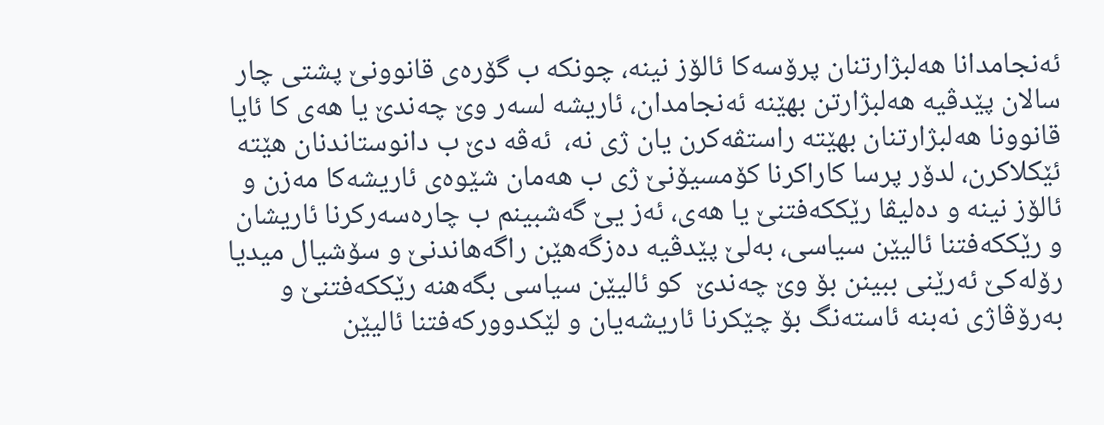ئه‌نجامدانا هه‌لبژارتنان پرۆسه‌كا ئالۆز نینه‌، چونكه‌ ب گۆره‌ی قانوونێ پشتی چار سالان پێدڤیه‌ هه‌لبژارتن بهێنه‌ ئه‌نجامدان، ئاریشه‌ لسه‌ر وێ چه‌ندێ یا هه‌ی كا ئایا قانوونا هه‌لبژارتنان بهێته‌ راستڤه‌كرن یان ژی نه‌،  ئه‌ڤه‌ دێ ب دانوستاندنان هێته‌ ئێكلاكرن، لدۆر پرسا كاراكرنا كۆمسیۆنێ ژی ب هه‌مان شێوه‌ی ئاریشه‌كا مه‌زن و ئالۆز نینه‌ و ده‌لیڤا رێككه‌فتنێ یا هه‌ی، ئه‌ز یێ گه‌شبینم ب چاره‌سه‌ركرنا ئاریشان و رێككه‌فتنا ئالیێن سیاسی، به‌لێ پێدڤیه‌ ده‌زگه‌هێن راگه‌هاندنێ و سۆشیال میدیا رۆله‌كێ ئه‌رێنی ببینن بۆ وێ چه‌ندێ  كو ئالیێن سیاسی بگه‌هنه‌ رێككه‌فتنێ و به‌رۆڤاژی نه‌بنه‌ ئاسته‌نگ بۆ چێكرنا ئاریشه‌یان و لێكدووركه‌فتنا ئالیێن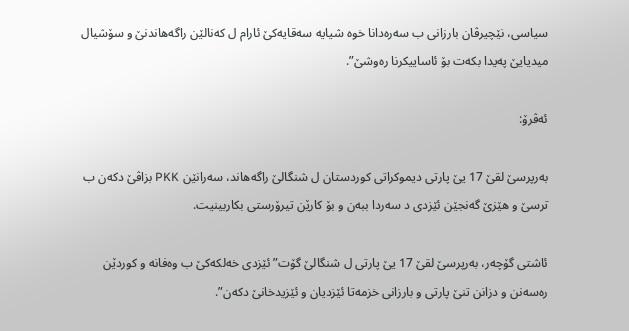سیاسی، نێچیرڤان بارزانی ب سه‌ره‌دانا خوه‌ شیایه‌ سه‌قایه‌كێ ئارام ل كه‌نالێن راگه‌هاندنێ و سۆشیال میدیایێ په‌یدا بكه‌ت بۆ ئاساییكرنا ره‌وشێ”.

ئه‌ڤرۆ:

به‌رپرسێ لقێ 17 یێ پارتی دیموكراتی كوردستان ل شنگالێ راگه‌هاند، سه‌رانێن PKK بزاڤێ دكه‌ن ب ترسێ و هێزێ گه‌نجێن ئێزدی د سه‌ردا ببه‌ن و بۆ كارێن تیرۆرستی بكاربینیت.

ئاشتی گۆچه‌ر، به‌رپرسێ لقێ 17 یێ پارتی ل شنگالێ گۆت” ئێزدی خه‌لكه‌كێ ب وه‌فانه‌ و كوردێن ره‌سه‌نن و دزانن تنێ پارتی و بارزانی خزمه‌تا ئێزدیان و ئێزیدخانێ دكه‌ن”.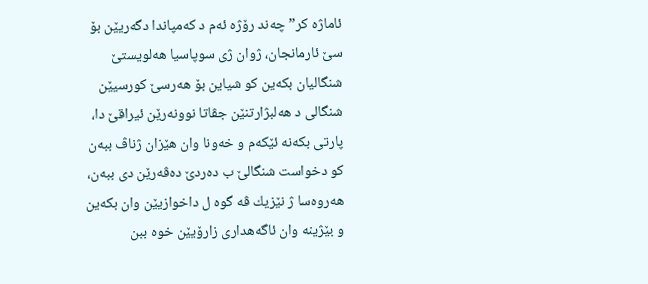ئاماژه‌ كر” چه‌ند رۆژه‌ ئه‌م د كه‌مپاندا دگه‌ریێن بۆ سێ ئارمانجان، ژوان ژی سوپاسیا هه‌لویستێ شنگالیان بكه‌ین كو شیاین بۆ هه‌رسێ كورسیێن شنگالی د هه‌لبژارتنێن جڤاتا نوونه‌رێن ئیراقێ دا، پارتی بكه‌نه‌ ئێكه‌م و خه‌ونا وان هێزان ژناڤ ببه‌ن كو دخواست شنگالێ ب ده‌ردێ ده‌ڤه‌رێن دی ببه‌ن، هه‌روه‌سا ژ نێزیك ڤه‌ گوه ل داخوازیێن وان بكه‌ین و بێژینه‌ وان ئاگه‌هداری زارۆیێن خوه‌ ببن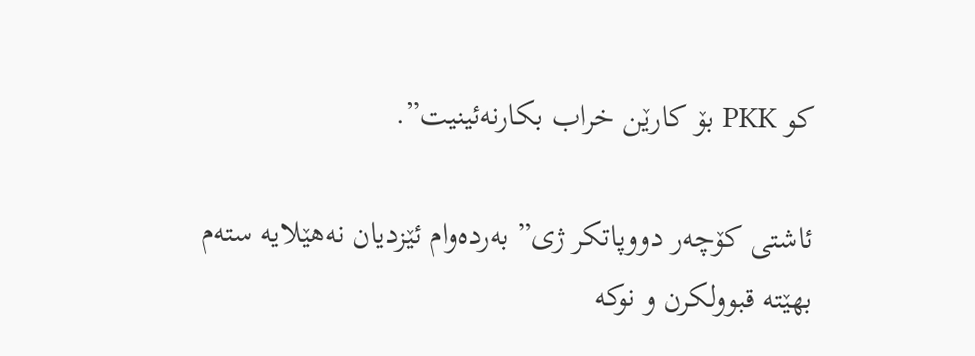كو PKK بۆ كارێن خراب بكارنه‌ئینیت”.

ئاشتی كۆچه‌ر دووپاتكر ژی” به‌رده‌وام ئێزدیان نه‌هێلایه‌ سته‌م بهێته‌ قبوولكرن و نوكه‌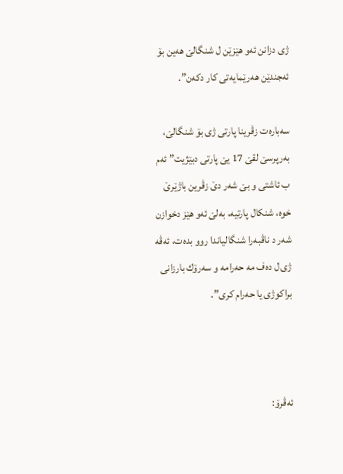ژی دزانن ئه‌و هێزێن ل شنگالێ هه‌ین بۆ ئه‌جندێن هه‌رێمایه‌تی كار دكه‌ن”.

سه‌باره‌ت زڤرینا پارتی ژی بۆ شنگالێ، به‌رپرسێ لقێ 17 یێ پارتی دبێژیت” ئه‌م ب ئاشتی و بێ شه‌ر دێ زڤرین باژێرێ خوه‌، شنكال پارتیه‌، به‌لێ ئه‌و هێز دخوازن شه‌ر د ناڤبه‌را شنگالیاندا روو بده‌ت، ئه‌ڤه‌ ژی ل ده‌ف مه‌ حه‌رامه‌ و سه‌رۆك بارزانی براكوژی یا حه‌رام كری”.



ئه‌ڤرۆ: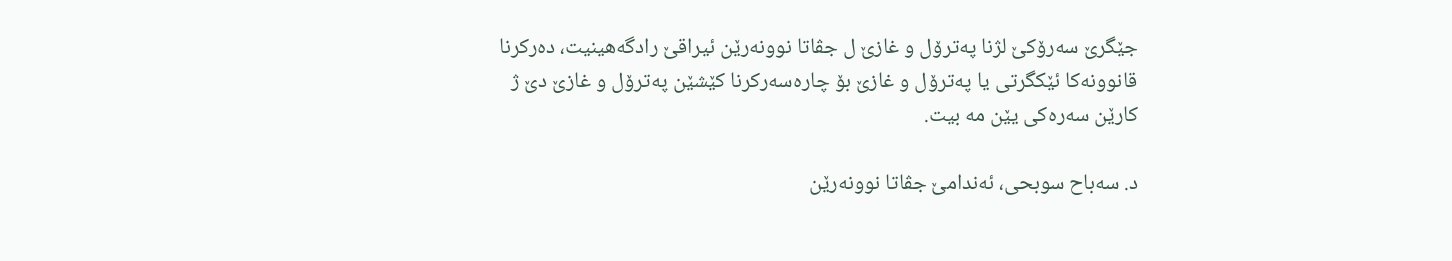جێگرێ سه‌رۆكێ لژنا په‌ترۆل و غازێ ل جڤاتا نوونه‌رێن ئیراقێ رادگه‌هینیت، ده‌ركرنا قانوونه‌كا ئێكگرتی یا په‌ترۆل و غازێ بۆ چاره‌سه‌ركرنا كێشێن په‌ترۆل و غازێ دێ ژ كارێن سه‌ره‌كی یێن مه‌ بیت.

د. سه‌باح سوبحی، ئه‌ندامێ جڤاتا نوونه‌رێن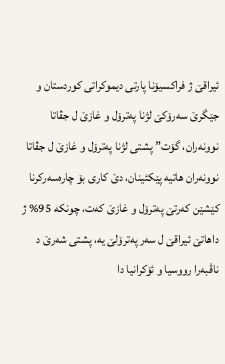ئیراقێ ژ فراكسیۆنا پارتی دیموكراتی كوردستان و جێگرێ سه‌رۆكێ لژنا په‌ترۆل و غازێ ل جڤاتا نوونه‌ران، گۆت” پشتی لژنا په‌ترۆل و غازێ ل جڤاتا نوونه‌ران هاتیه‌ پێكئینان، دێ كاری بۆ چاره‌سه‌ركرنا كێشێن كه‌رتێ په‌ترۆل و غازێ كه‌ت، چونكه‌ 95% ژ داهاتێ ئیراقێ ل سه‌ر په‌ترۆلێ یه‌، پشتی شه‌رێ د ناڤبه‌را رووسیا و ئۆكرانیا دا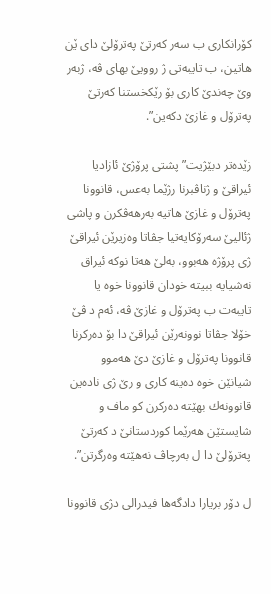كۆرانكاری ب سه‌ر كه‌رتێ په‌ترۆلێ دای ێن هاتین، ب تایبه‌تی ژ روویێ بهای ڤه‌، ژبه‌ر وێ چه‌ندێ كاری بۆ رێكخستنا كه‌رتێ په‌ترۆل و غازێ دكه‌ین”.

زێده‌تر دبێژیت” پشتی پرۆژێ ئازادیا ئیراقێ و ژناڤبرنا رژێما به‌عس، قانوونا په‌ترۆل و غازێ هاتیه‌ به‌رهه‌ڤكرن و پاشی ژئالیێ سه‌رۆكایه‌تیا جڤاتا وه‌زیرێن ئیراقێ ژی پرۆژه‌ هه‌بوو، به‌لێ هه‌تا نوكه‌ ئیراق نه‌شیایه‌ ببیته‌ خودان قانوونا خوه‌ یا تایبه‌ت ب په‌ترۆل و غازێ ڤه‌، ئه‌م د ڤێ خۆلا جڤاتا نوونه‌رێن ئیراقێ دا بۆ ده‌ركرنا قانوونا په‌ترۆل و غازێ دێ هه‌موو شیانێن خوه‌ ده‌ینه‌ كاری و رێ ژی ناده‌ین قانوونه‌ك بهێته‌ ده‌ركرن كو ماف و شایستێن هه‌رێما كوردستانێ د كه‌رتێ په‌ترۆلێ دا ل به‌رچاڤ نه‌هێته‌ وه‌رگرتن”.

ل دۆر بریارا دادگه‌ها فیدرالی دژی قانوونا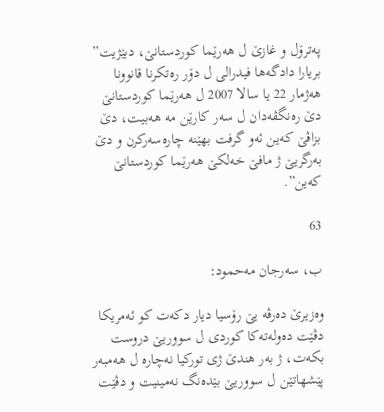په‌ترۆل و غازێ ل هه‌رێما كوردستانێ، دبێژیت” بریارا دادگه‌ها فیدرالی ل دۆر ره‌تكرنا قانوونا هه‌ژمار 22 یا سالا 2007 ل هه‌رێما كوردستانێ دێ ره‌نگڤه‌دان ل سه‌ر كارێن مه‌ هه‌بیت، دێ بزاڤێ كه‌ین ئه‌و گرفت بهێنه‌ چاره‌سه‌ركرن و دێ به‌رگریێ ژ مافێ خه‌لكێ هه‌رێما كوردستانێ كه‌ین”.

63

ب، سه‌رجان مه‌حمود:

وه‌زیرێ ده‌رڤه‌ یێ رۆسیا دیار دكه‌ت كو ئه‌مریكا دڤێت ده‌وله‌ته‌كا كوردی ل سووریێ دروست بكه‌ت، ژ به‌ر هندێ ژی توركیا نه‌چاره‌ ل هه‌مبه‌ر پێشهاتێن ل سووریێ بێده‌نگ نه‌مینیت و دڤێت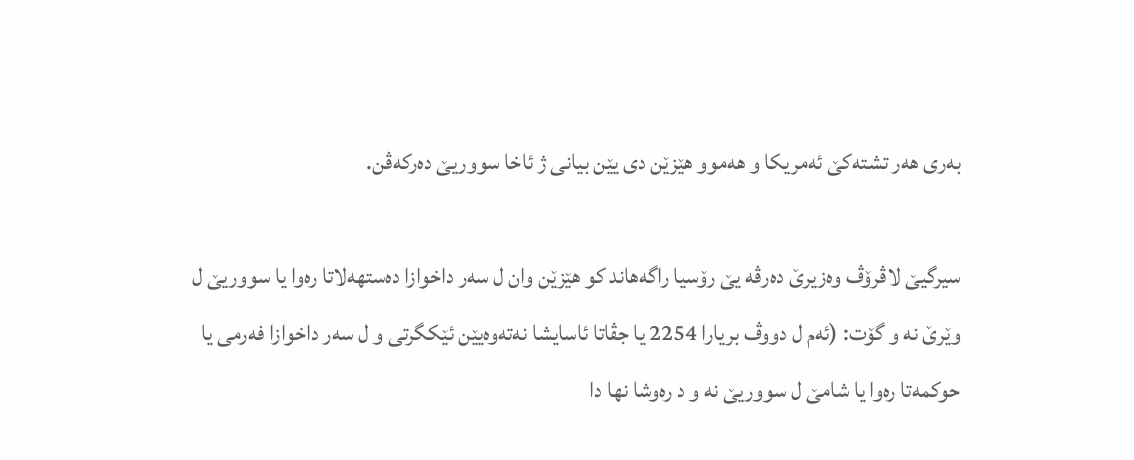به‌ری هه‌ر تشته‌كێ ئه‌مریكا و هه‌موو هێزێن دی یێن بیانی ژ ئاخا سووریێ ده‌ركه‌ڤن.

سیرگیێ لاڤرۆڤ وه‌زیرێ ده‌رڤه‌ یێ رۆسیا راگه‌هاند كو هێزێن وان ل سه‌ر داخوازا ده‌ستهه‌لاتا ره‌وا یا سووریێ ل وێرێ نه‌ و گۆت: (ئه‌م ل دووڤ بریارا 2254 یا جڤاتا ئاسایشا نه‌ته‌وه‌یێن ئێكگرتی و ل سه‌ر داخوازا فه‌رمی یا حوكمه‌تا ره‌وا یا شامێ ل سووریێ نه‌ و د ره‌وشا نها دا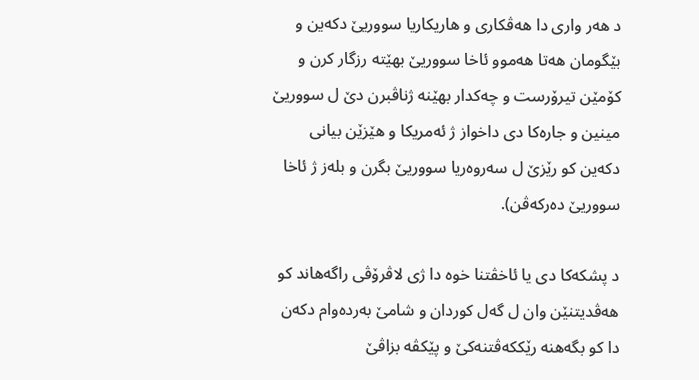د هه‌ر واری دا هه‌ڤكاری و هاریكاریا سووریێ دكه‌ین و بێگومان هه‌تا هه‌موو ئاخا سووریێ بهێته‌ رزگار كرن و كۆمێن تیرۆرست و چه‌كدار بهێنه‌ ژناڤبرن دێ ل سووریێ مینین و جاره‌كا دی داخواز ژ ئه‌مریكا و هێزێن بیانی دكه‌ین كو رێزێ ل سه‌روه‌ریا سووریێ بگرن و بله‌ز ژ ئاخا سووریێ ده‌ركه‌ڤن).

د پشكه‌كا دی یا ئاخڤتنا خوه‌ دا ژی لاڤرۆڤی راگه‌هاند كو هه‌ڤدیتنێن وان ل گه‌ل كوردان و شامێ به‌رده‌وام دكه‌ن دا كو بگه‌هنه‌ رێككه‌ڤتنه‌كێ‌ و پێكڤه‌ بزاڤێ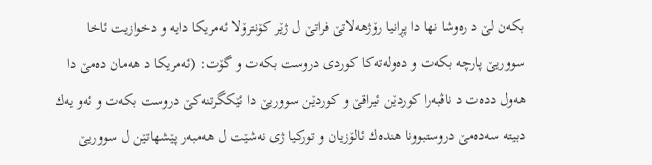بكه‌ن لێ د ره‌وشا نها دا پڕانیا رۆژهه‌لاتێ فراتێ ل ژێر كۆنترۆلا ئه‌مریكا دایه‌ و دخوازیت ئاخا سووریێ پارچه‌ بكه‌ت و ده‌وله‌ته‌كا كوردی دروست بكه‌ت و گۆت: (ئه‌مریكا د هه‌مان ده‌مێ دا هه‌ول دده‌ت د ناڤبه‌را كوردێن ئیراقێ و كوردێن سووریێ دا ئێكگرتنه‌كێ دروست بكه‌ت و ئه‌و یه‌ك دبیته‌ سه‌ده‌مێ دروستبوونا هنده‌ك ئالۆزیان و توركیا ژی نه‌شێت ل هه‌مبه‌ر پێشهاتێن ل سووریێ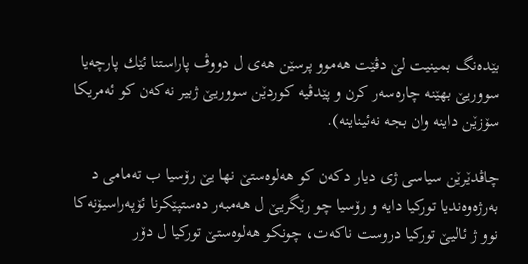بێده‌نگ بمینیت لێ دڤێت هه‌موو پرسێن هه‌ی ل دووڤ پاراستنا ئێك پارچه‌یا سووریێ بهێنه‌ چاره‌سه‌ر كرن و پێدڤیه‌ كوردێن سووریێ ژبیر نه‌كه‌ن كو ئه‌مریكا سۆزێن داینه‌ وان بجه نه‌ئیناینه‌).

چاڤدێرێن سیاسی ژی دیار دكه‌ن كو هه‌لوه‌ستێ نها یێ رۆسیا ب ته‌مامی د به‌رژه‌وه‌ندیا توركیا دایه‌ و رۆسیا چو رێگریێ ل هه‌مبه‌ر ده‌ستپێكرنا ئۆپه‌راسیۆنه‌كا نوو ژ ئالیێ توركیا دروست ناكه‌ت، چونكو هه‌لوه‌ستێ توركیا ل دۆر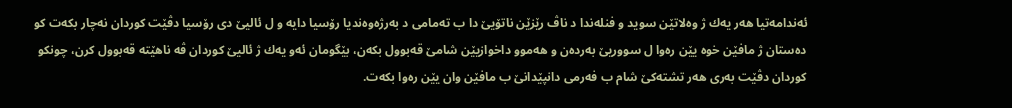ئه‌ندامه‌تیا هه‌ر یه‌ك ژ وه‌لاتێن سوید و فنله‌ندا د ناڤ رێزێن ناتۆیێ دا ب ته‌مامی د به‌رژه‌وه‌ندیا رۆسیا دایه‌ و ل ئالیێ دی رۆسیا دڤێت كوردان نه‌چار بكه‌ت كو ده‌ستان ژ مافێن خوه‌ یێن ره‌وا ل سووریێ به‌رده‌ن و هه‌موو داخوازیێن شامێ قه‌بوول بكه‌ن، بێگومان ئه‌و یه‌ك ژ ئالیێ كوردان ڤه‌ ناهێته‌ قه‌بوول كرن، چونكو كوردان دڤێت به‌ری هه‌ر تشته‌كێ شام ب فه‌رمی دانپێدانێ ب مافێن وان یێن ره‌وا بكه‌ت.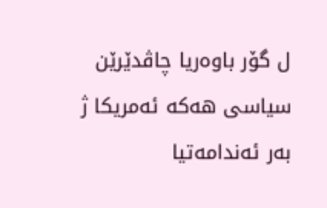ل گۆر باوه‌ریا چاڤدێرێن سیاسی هه‌كه‌ ئه‌مریكا ژ به‌ر ئه‌ندامه‌تیا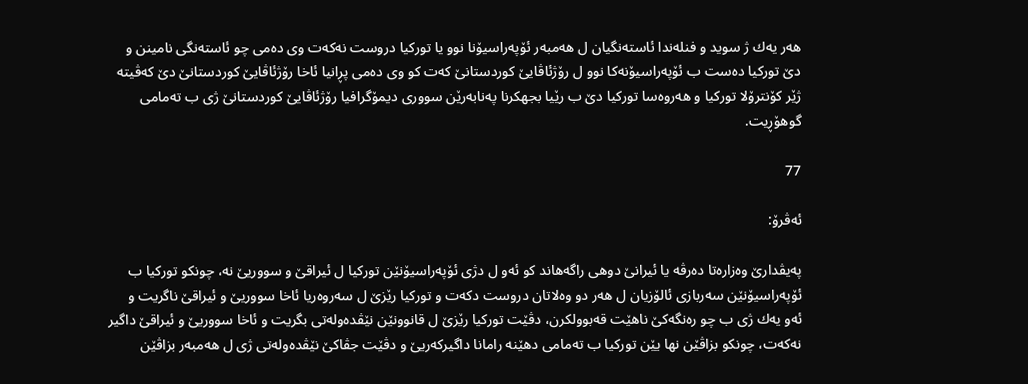هه‌ر یه‌ك ژ سوید و فنله‌ندا ئاسته‌نگیان ل هه‌مبه‌ر ئۆپه‌راسیۆنا نوو یا توركیا دروست نه‌كه‌ت وی ده‌می چو ئاسته‌نگی نامینن و دێ توركیا ده‌ست ب ئۆپه‌راسیۆنه‌كا نوو ل رۆژئاڤایێ كوردستانێ كه‌ت كو وی ده‌می پڕانیا ئاخا رۆژئاڤایێ كوردستانێ دێ كه‌ڤیته‌ ژێر كۆنترۆلا توركیا و هه‌روه‌سا توركیا دێ ب رێیا بجهكرنا په‌نابه‌رێن سووری دیمۆگرافیا رۆژئاڤایێ كوردستانێ ژی ب ته‌مامی گوهۆڕیت.

77

ئه‌ڤرۆ:

په‌یڤدارێ وه‌زاره‌تا ده‌رڤه‌ یا ئیرانێ دوهی راگه‌هاند كو ئه‌و ل دژی ئۆپه‌راسیۆنێن توركیا ل ئیراقێ و سووریێ نه‌، چونكو توركیا ب ئۆپه‌راسیۆنێن سه‌ربازی ئالۆزیان ل هه‌ر دو وه‌لاتان دروست دكه‌ت و توركیا رێزێ ل سه‌روه‌ریا ئاخا سووریێ و ئیراقێ ناگریت و ئه‌و یه‌ك ژی ب چو ره‌نگه‌كێ ناهێت قه‌بوولكرن، دڤێت توركیا رێزێ ل قانوونێن نێڤده‌وله‌تی بگریت و ئاخا سووریێ و ئیراقێ داگیر نه‌كه‌ت، چونكو بزاڤێن نها یێن توركیا ب ته‌مامی دهێنه‌ رامانا داگیركه‌ریێ و دڤێت جڤاكێ نێڤده‌وله‌تی ژی ل هه‌مبه‌ر بزاڤێن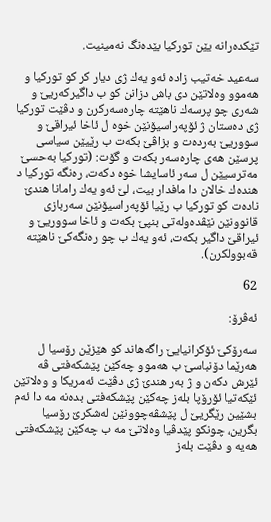تێكده‌رانه‌ یێن توركیا بێده‌نگ نه‌مینیت.

سه‌عید خه‌تیب زاده‌ ئه‌و یه‌ك ژی دیار كر كو توركیا و هه‌موو وه‌لاتێن دی باش دزانن كو ب داگیركه‌ریێ و شه‌ری چو پرسه‌ك ناهێته‌ چاره‌سه‌ركرن و دڤێت توركیا ژی ده‌ستان ژ ئۆپه‌راسیۆنێن خوه‌ ل ئاخا ئیراقێ و سووریێ به‌رده‌ت و بزاڤێ بكه‌ت ب رێیێن سیاسی پرسێن هه‌ی چاره‌سه‌ر بكه‌ت و گۆت: (توركیا به‌حسێ مه‌ترسیێن ل سه‌ر ئاسایشا خوه‌ دكه‌ت، ره‌نگه‌ توركیا د هنده‌ك خالان دا مافدار بیت، لێ ئه‌و یه‌ك رامانا هندێ ناده‌ت كو توركیا ب رێیا ئۆپه‌راسیۆنێن سه‌ربازی قانوونێن نێڤده‌وله‌تی بنپێ بكه‌ت و ئاخا سووریێ و ئیراقێ داگیر بكه‌ت، ئه‌و یه‌ك ب چو ره‌نگه‌كێ ناهێته‌ قه‌بوولكرن).

62

ئه‌ڤرۆ:

سه‌رۆكێ ئۆكرانیایێ راگه‌هاند كو هێزێن رۆسیا ل هه‌رێما دۆنباسێ ب هه‌موو چه‌كێن پێشكه‌فتی ڤه‌ ئێرش دكه‌ن و ژ به‌ر هندێ ژی دڤێت ئه‌مریكا و وه‌لاتێن ئێكه‌تیا ئۆرۆپا بله‌ز چه‌كێن پێشكه‌فتی بده‌نه‌ مه‌ دا ئه‌م بشێین رێگریێ ل پێشڤه‌چوونێن له‌شكرێ رۆسیا بگرین، چونكو پێدڤیا وه‌لاتێ مه‌ ب چه‌كێن پێشكه‌فتی هه‌یه‌ و دڤێت بله‌ز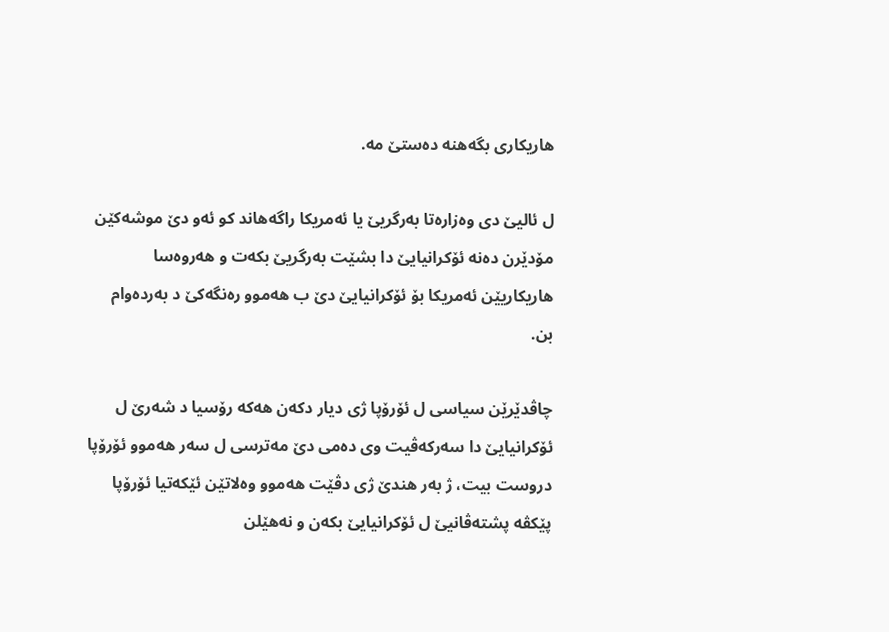هاریكاری بگه‌هنه‌ ده‌ستێ مه‌.

ل ئالیێ دی وه‌زاره‌تا به‌رگریێ یا ئه‌مریكا راگه‌هاند كو ئه‌و دێ موشه‌كێن مۆدێرن ده‌نه‌ ئۆكرانیایێ دا بشێت به‌رگریێ بكه‌ت و هه‌روه‌سا هاریكاریێن ئه‌مریكا بۆ ئۆكرانیایێ دێ ب هه‌موو ره‌نگه‌كێ د به‌رده‌وام بن.

چاڤدێرێن سیاسی ل ئۆرۆپا ژی دیار دكه‌ن هه‌كه‌ رۆسیا د شه‌رێ ل ئۆكرانیایێ دا سه‌ركه‌ڤیت وی ده‌می دێ مه‌ترسی ل سه‌ر هه‌موو ئۆرۆپا دروست بیت، ژ به‌ر هندێ ژی دڤێت هه‌موو وه‌لاتێن ئێكه‌تیا ئۆرۆپا پێكڤه‌ پشته‌ڤانیێ ل ئۆكرانیایێ بكه‌ن و نه‌هێلن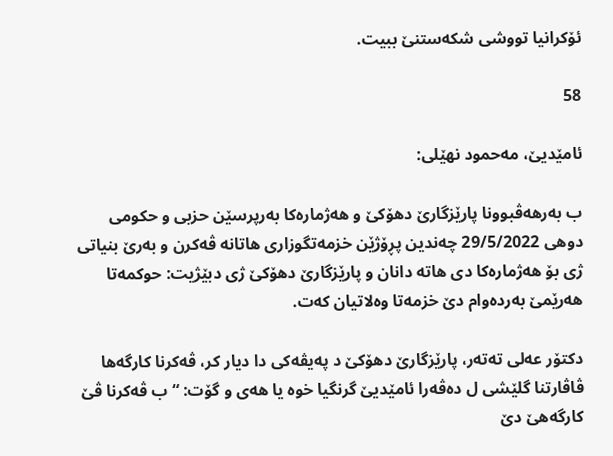ئۆكرانیا تووشی شكه‌ستنێ ببیت.

58

ئامێدیێ‌، مه‌حمود نهێلی:

ب به‌رهه‌ڤبوونا پارێزگارێ‌ دهۆكێ‌ و هه‌ژماره‌كا به‌رپرسێن حزبی و حكومی دوهی 29/5/2022 چه‌ندین پڕۆژێن خزمه‌تگوزاری هاتانه‌ ڤه‌كرن و به‌رێ‌ بنیاتی ژی بۆ هه‌ژماره‌كا دی هاته‌ دانان و پارێزگارێ‌ دهۆكێ‌ ژی دبێژیت: حوكمه‌تا هه‌رێمێ‌ به‌رده‌وام دێ‌ خزمه‌تا وه‌لاتیان كه‌ت.

دكتۆر عه‌لی ته‌ته‌ر، پارێزگارێ‌ دهۆكێ‌ د په‌یڤه‌كی دا دیار كر، ڤه‌كرنا كارگه‌ها ڤاڤارتنا گلێشی ل ده‌ڤه‌را ئامێدیێ‌ گرنگیا خوه‌ یا هه‌ی و گۆت: “ب ڤه‌كرنا ڤێ‌ كارگه‌هێ‌ دێ‌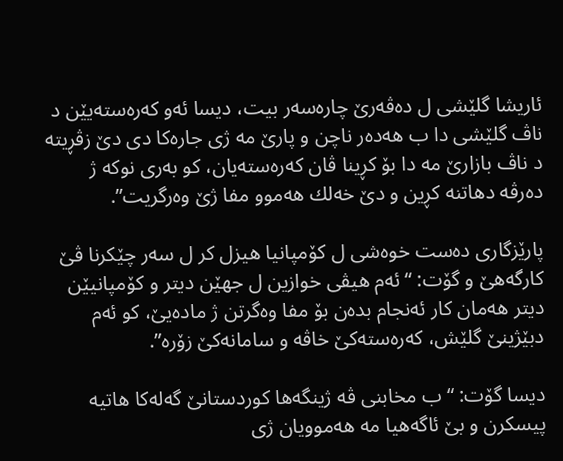ئاریشا گلێشی ل ده‌ڤه‌رێ‌ چاره‌سه‌ر بیت، دیسا ئه‌و كه‌ره‌سته‌یێن د ناڤ گلێشی دا ب هه‌ده‌ر ناچن و پارێ‌ مه‌ ژی جاره‌كا دی دێ‌ زڤڕیته‌ د ناڤ بازارێ‌ مه‌ دا بۆ كڕینا ڤان كه‌ره‌سته‌یان، كو به‌ری نوكه‌ ژ ده‌رڤه‌ دهاتنه‌ كڕین و دێ‌ خه‌لك هه‌موو مفا ژێ‌ وه‌رگریت”.

پارێزگاری ده‌ست خوه‌شی ل كۆمپانیا هیزل كر ل سه‌ر چێكرنا ڤێ‌ كارگه‌هێ‌ و گۆت: “ئه‌م هیڤی خوازین ل جهێن دیتر و كۆمپانیێن دیتر هه‌مان كار ئه‌نجام بده‌ن بۆ مفا وه‌گرتن ژ ماده‌یێ‌، كو ئه‌م دبێژینێ‌ گلێش، كه‌ره‌سته‌كێ‌ خاڤه‌ و سامانه‌كێ‌ زۆره‌”.

دیسا گۆت: “ب مخابنی ڤه‌ ژینگه‌ها كوردستانێ‌ گه‌له‌كا هاتیه‌ پیسكرن و بێ‌ ئاگه‌هیا مه‌ هه‌موویان ژی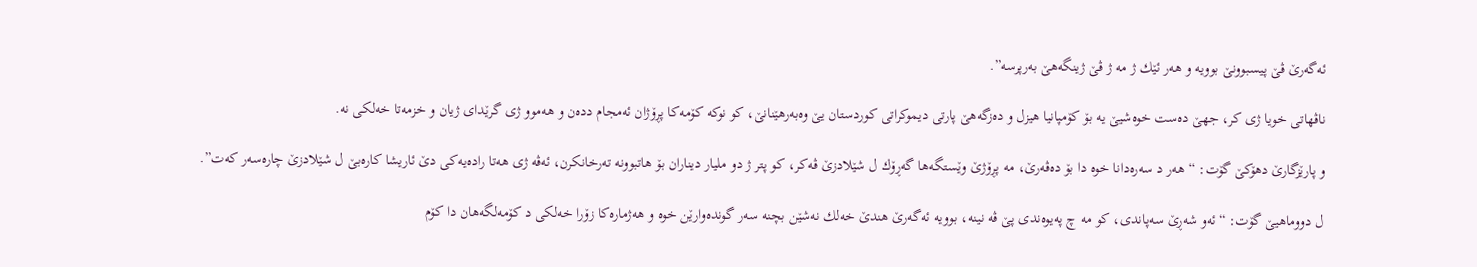ئه‌گه‌رێ‌ ڤێ‌ پیسبوونێ‌ بوویه‌ و هه‌ر ئێك ژ مه‌ ژ ڤێ‌ ژینگه‌هێ‌ به‌رپرسه‌”.

ناڤهاتی خویا ژی كر، جهێ‌ ده‌ست خوه‌شیێ‌ یه‌ بۆ كۆمپانیا هیزل و ده‌زگه‌هێ‌ پارتی دیموكراتی كوردستان یێ‌ وه‌به‌رهێنانێ‌، كو نوكه‌ كۆمه‌كا پڕۆژان ئه‌مجام دده‌ن و هه‌موو ژی گرێدای ژیان و خزمه‌تا خه‌لكی نه‌.

و پارێزگارێ‌ دهۆكێ‌ گۆت: “هه‌ر د سه‌ره‌دانا خوه‌ دا بۆ ده‌ڤه‌رێ‌، مه‌ پڕۆژێ‌ وێستگه‌ها گه‌ڕۆك ل شێلادزێ‌ ڤه‌كر، كو پتر ژ دو ملیار دیناران بۆ هاتبوونه‌ ته‌رخانكرن، ئه‌ڤه‌ ژی هه‌تا راده‌یه‌كی دێ‌ ئاریشا كاره‌بێ‌ ل شێلادزێ‌ چاره‌سه‌ر كه‌ت”.

ل دووماهیێ‌ گۆت: “ئه‌و شه‌ڕێ‌ سه‌پاندی، كو مه‌ چ په‌یوه‌ندی پێ‌ ڤه‌ نینه‌، بوویه‌ ئه‌گه‌رێ‌ هندێ‌ خه‌لك نه‌شێن بچنه‌ سه‌ر گونده‌وارێن خوه‌ و هه‌ژماره‌كا زۆرا خه‌لكی د كۆمه‌لگه‌هان دا كۆم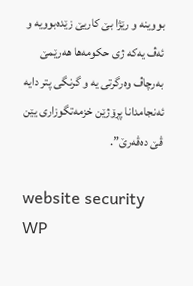بووینه‌ و رێژا بێ‌ كاریێ‌ زێده‌بوویه‌ و ئه‌ڤ یه‌كه‌ ژی حكومه‌ها هه‌رێمێ‌ به‌رچاڤ وه‌رگرتی یه‌ و گرنگی پتر دایه‌ ئه‌نجامدانا پڕۆژێن خزمه‌تگوزاری یێن ڤێ‌ ده‌ڤه‌رێ‌”.

website security
WP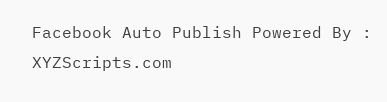Facebook Auto Publish Powered By : XYZScripts.com